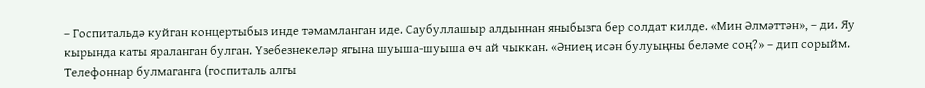– Госпитальдә куйган концертыбыз инде тәмамланган иде. Саубуллашыр алдыннан яныбызга бер солдат килде. «Мин Әлмәттән», – ди. Яу кырында каты яраланган булган. Үзебезнекеләр ягына шуыша-шуыша өч ай чыккан. «Әниең исән булуыңны беләме соң?» – дип сорыйм.
Телефоннар булмаганга (госпиталь алгы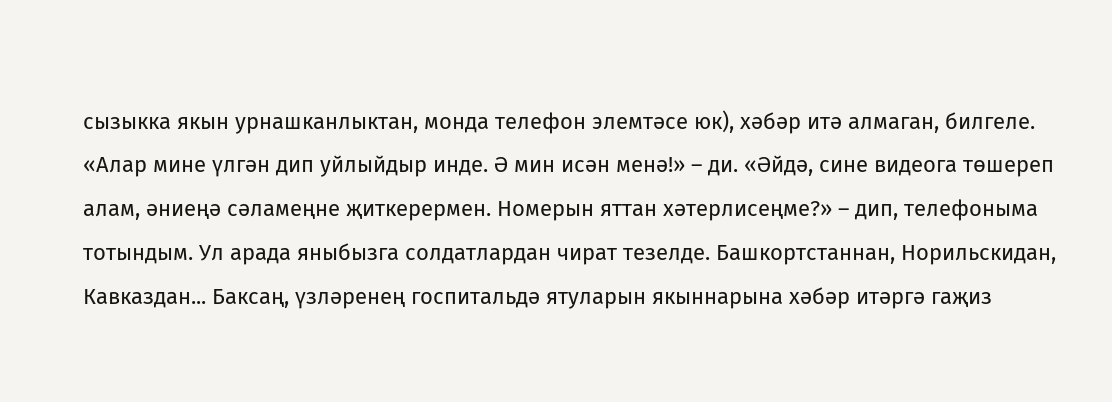сызыкка якын урнашканлыктан, монда телефон элемтәсе юк), хәбәр итә алмаган, билгеле. «Алар мине үлгән дип уйлыйдыр инде. Ә мин исән менә!» – ди. «Әйдә, сине видеога төшереп алам, әниеңә сәламеңне җиткерермен. Номерын яттан хәтерлисеңме?» – дип, телефоныма тотындым. Ул арада яныбызга солдатлардан чират тезелде. Башкортстаннан, Норильскидан, Кавказдан... Баксаң, үзләренең госпитальдә ятуларын якыннарына хәбәр итәргә гаҗиз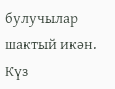булучылар шактый икән. Күз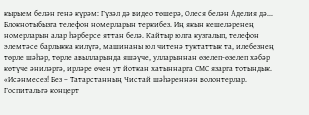кырыем белән генә күрәм: Гүзәл дә видео төшерә, Олеся белән Аделия дә... Блокнотыбызга телефон номерларын теркибез. Иң якын кешеләренең номерларын алар һәрберсе яттан белә. Кайтыр юлга кузгалып, телефон элемтәсе барлыкка килүгә, машинаны юл читенә туктаттык та, илебезнең төрле шәһәр, төрле авылларында яшәүче, улларыннан өзелеп-өзелеп хәбәр көтүче әниләргә, ирләре өчен ут йоткан хатыннарга СМС язарга тотындык. «Исәнмесез! Без – Татарстанның Чистай шәһәреннән волонтерлар. Госпитальгә концерт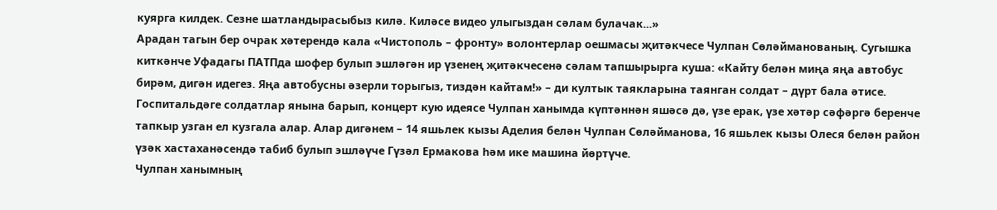куярга килдек. Сезне шатландырасыбыз килә. Киләсе видео улыгыздан сәлам булачак...»
Арадан тагын бер очрак хәтерендә кала «Чистополь – фронту» волонтерлар оешмасы җитәкчесе Чулпан Сөләйманованың. Сугышка киткәнче Уфадагы ПАТПда шофер булып эшләгән ир үзенең җитәкчесенә сәлам тапшырырга куша: «Кайту белән миңа яңа автобус бирәм, дигән идегез. Яңа автобусны әзерли торыгыз, тиздән кайтам!» – ди култык таякларына таянган солдат – дүрт бала әтисе.
Госпитальдәге солдатлар янына барып, концерт кую идеясе Чулпан ханымда күптәннән яшәсә дә, үзе ерак, үзе хәтәр сәфәргә беренче тапкыр узган ел кузгала алар. Алар дигәнем – 14 яшьлек кызы Аделия белән Чулпан Сөләйманова, 16 яшьлек кызы Олеся белән район үзәк хастаханәсендә табиб булып эшләүче Гүзәл Ермакова һәм ике машина йөртүче.
Чулпан ханымның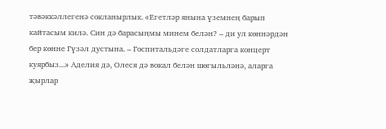тәвәккәллегенә сокланырлык. «Егетләр янына үземнең барып кайтасым килә. Син дә барасыңмы минем белән? – ди ул көннәрдән бер көнне Гүзәл дустына. – Госпитальдәге солдатларга концерт куярбыз...» Аделия дә, Олеся дә вокал белән шөгыльләнә, аларга җырлар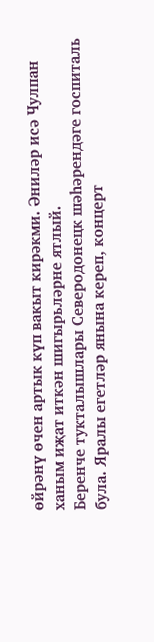өйрәнү өчен артык күп вакыт кирәкми. Әниләр исә Чулпан ханым иҗат иткән шигырьләрне ятлый.
Беренче тукталышлары Северодонецк шәһәрендәге госпиталь була. Яралы егетләр янына кереп, концерт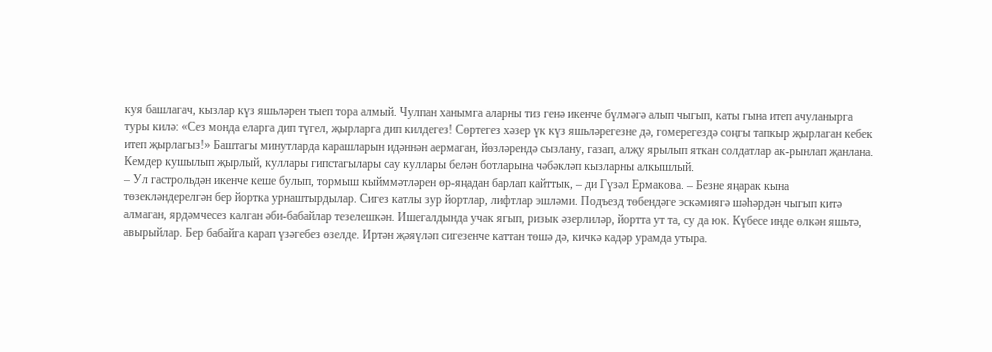куя башлагач, кызлар күз яшьләрен тыеп тора алмый. Чулпан ханымга аларны тиз генә икенче бүлмәгә алып чыгып, каты гына итеп ачуланырга туры килә: «Сез монда еларга дип түгел, җырларга дип килдегез! Сөртегез хәзер үк күз яшьләрегезне дә, гомерегездә соңгы тапкыр җырлаган кебек итеп җырлагыз!» Баштагы минутларда карашларын идәннән аермаган, йөзләрендә сызлану, газап, алҗу ярылып яткан солдатлар ак-рынлап җанлана. Кемдер кушылып җырлый, куллары гипстагылары сау куллары белән ботларына чәбәкләп кызларны алкышлый.
– Ул гастрольдән икенче кеше булып, тормыш кыйммәтләрен өр-яңадан барлап кайттык, – ди Гүзәл Ермакова. – Безне яңарак кына төзекләндерелгән бер йортка урнаштырдылар. Сигез катлы зур йортлар, лифтлар эшләми. Подъезд төбендәге эскәмиягә шәһәрдән чыгып китә алмаган, ярдәмчесез калган әби-бабайлар тезелешкән. Ишегалдында учак ягып, ризык әзерлиләр, йортта ут та, су да юк. Күбесе инде өлкән яшьтә, авырыйлар. Бер бабайга карап үзәгебез өзелде. Иртән җәяүләп сигезенче каттан төшә дә, кичкә кадәр урамда утыра.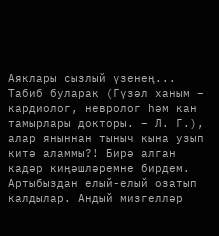Аяклары сызлый үзенең... Табиб буларак (Гүзәл ханым – кардиолог, невролог һәм кан тамырлары докторы. – Л. Г.), алар яныннан тыныч кына узып китә аламмы?! Бирә алган кадәр киңәшләремне бирдем. Артыбыздан елый-елый озатып калдылар. Андый мизгелләр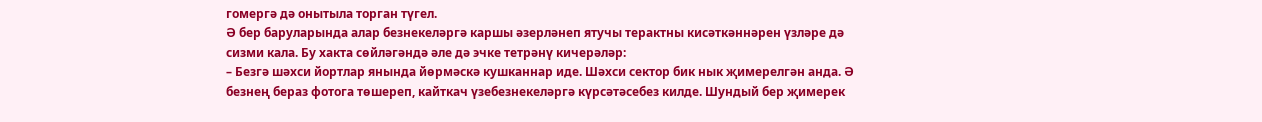гомергә дә онытыла торган түгел.
Ә бер баруларында алар безнекеләргә каршы әзерләнеп ятучы терактны кисәткәннәрен үзләре дә сизми кала. Бу хакта сөйләгәндә әле дә эчке тетрәнү кичерәләр:
– Безгә шәхси йортлар янында йөрмәскә кушканнар иде. Шәхси сектор бик нык җимерелгән анда. Ә безнең бераз фотога төшереп, кайткач үзебезнекеләргә күрсәтәсебез килде. Шундый бер җимерек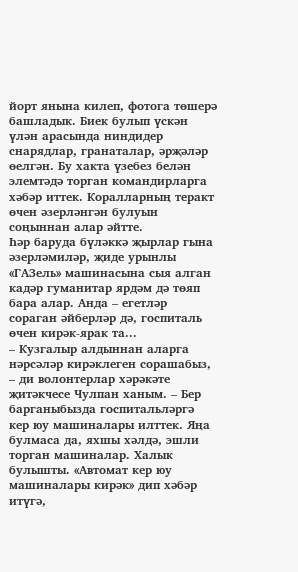йорт янына килеп, фотога төшерә башладык. Биек булып үскән үлән арасында ниндидер снарядлар, гранаталар, әрҗәләр өелгән. Бу хакта үзебез белән элемтәдә торган командирларга хәбәр иттек. Коралларның теракт өчен әзерләнгән булуын соңыннан алар әйтте.
Һәр баруда бүләккә җырлар гына әзерләмиләр, җиде урынлы «ГАЗель» машинасына сыя алган кадәр гуманитар ярдәм дә төяп бара алар. Анда – егетләр сораган әйберләр дә, госпиталь өчен кирәк-ярак та...
– Кузгалыр алдыннан аларга нәрсәләр кирәклеген сорашабыз, – ди волонтерлар хәрәкәте җитәкчесе Чулпан ханым. – Бер барганыбызда госпитальләргә кер юу машиналары илттек. Яңа булмаса да, яхшы хәлдә, эшли торган машиналар. Халык булышты. «Автомат кер юу машиналары кирәк» дип хәбәр итүгә,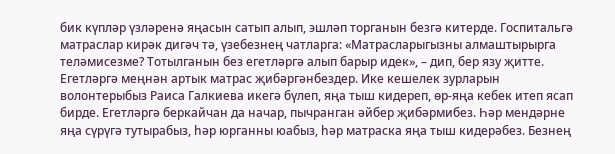бик күпләр үзләренә яңасын сатып алып, эшләп торганын безгә китерде. Госпитальгә матраслар кирәк дигәч тә, үзебезнең чатларга: «Матрасларыгызны алмаштырырга теләмисезме? Тотылганын без егетләргә алып барыр идек», – дип, бер язу җитте. Егетләргә меңнән артык матрас җибәргәнбездер. Ике кешелек зурларын волонтерыбыз Раиса Галкиева икегә бүлеп, яңа тыш кидереп, өр-яңа кебек итеп ясап бирде. Егетләргә беркайчан да начар, пычранган әйбер җибәрмибез. Һәр мендәрне яңа сүрүгә тутырабыз, һәр юрганны юабыз, һәр матраска яңа тыш кидерәбез. Безнең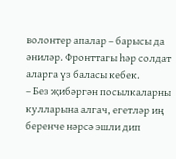волонтер апалар – барысы да әниләр. Фронттагы һәр солдат аларга үз баласы кебек.
– Без җибәргән посылкаларны кулларына алгач, егетләр иң беренче нәрсә эшли дип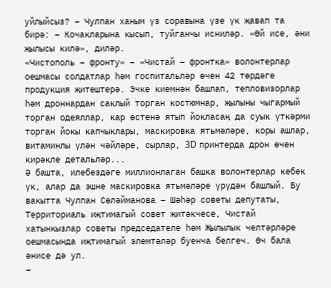уйлыйсыз? – Чулпан ханым үз соравына үзе үк җавап та бирә: – Кочакларына кысып, туйганчы исниләр. «Өй исе, әни җылысы килә», диләр.
«Чистополь – фронту» – «Чистай – фронтка» волонтерлар оешмасы солдатлар һәм госпитальләр өчен 42 төрдәге продукция җитештерә. Эчке киемнән башлап, тепловизорлар һәм дроннардан саклый торган костюмнар, җылыны чыгармый торган одеяллар, кар өстенә ятып йокласаң да суык үткәрми торган йокы капчыклары, маскировка ятьмәләре, коры ашлар, витаминлы үлән чәйләре, сырлар, 3D принтерда дрон өчен кирәкле детальләр...
Ә башта, илебездәге миллионлаган башка волонтерлар кебек үк, алар да эшне маскировка ятьмәләре үрүдән башлый. Бу вакытта Чулпан Сөләйманова – Шәһәр советы депутаты, Территориаль иҗтимагый совет җитәкчесе, Чистай хатынкызлар советы председателе һәм Җылылык челтәрләре оешмасында иҗтимагый элемтәләр буенча белгеч. Өч бала әнисе дә ул.
–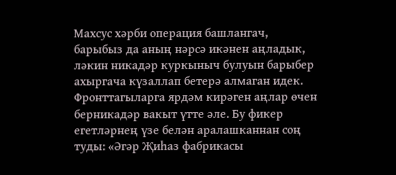Махсус хәрби операция башлангач, барыбыз да аның нәрсә икәнен аңладык, ләкин никадәр куркыныч булуын барыбер ахыргача күзаллап бетерә алмаган идек. Фронттагыларга ярдәм кирәген аңлар өчен берникадәр вакыт үтте әле. Бу фикер егетләрнең үзе белән аралашканнан соң туды: «Әгәр Җиһаз фабрикасы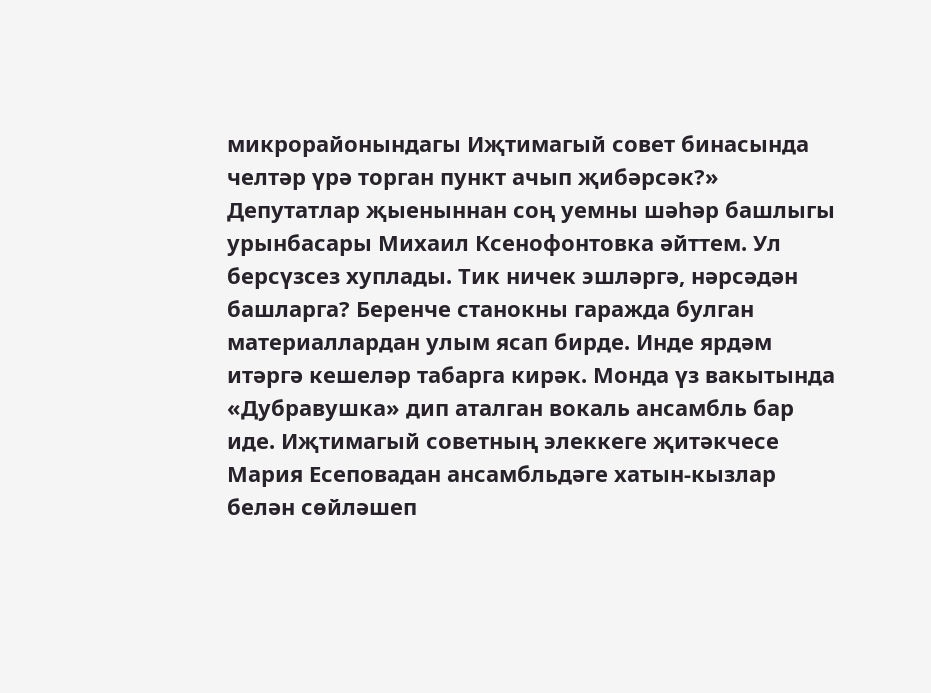микрорайонындагы Иҗтимагый совет бинасында челтәр үрә торган пункт ачып җибәрсәк?» Депутатлар җыеныннан соң уемны шәһәр башлыгы урынбасары Михаил Ксенофонтовка әйттем. Ул берсүзсез хуплады. Тик ничек эшләргә, нәрсәдән башларга? Беренче станокны гаражда булган материаллардан улым ясап бирде. Инде ярдәм итәргә кешеләр табарга кирәк. Монда үз вакытында «Дубравушка» дип аталган вокаль ансамбль бар иде. Иҗтимагый советның элеккеге җитәкчесе Мария Есеповадан ансамбльдәге хатын-кызлар белән сөйләшеп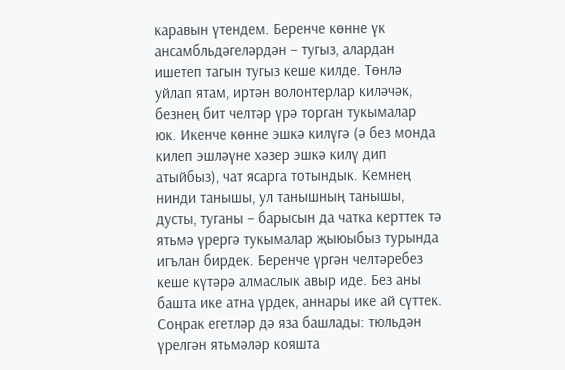каравын үтендем. Беренче көнне үк ансамбльдәгеләрдән – тугыз, алардан ишетеп тагын тугыз кеше килде. Төнлә уйлап ятам, иртән волонтерлар киләчәк, безнең бит челтәр үрә торган тукымалар юк. Икенче көнне эшкә килүгә (ә без монда килеп эшләүне хәзер эшкә килү дип атыйбыз), чат ясарга тотындык. Кемнең нинди танышы, ул танышның танышы, дусты, туганы – барысын да чатка керттек тә ятьмә үрергә тукымалар җыюыбыз турында игълан бирдек. Беренче үргән челтәребез кеше күтәрә алмаслык авыр иде. Без аны башта ике атна үрдек, аннары ике ай сүттек. Соңрак егетләр дә яза башлады: тюльдән үрелгән ятьмәләр кояшта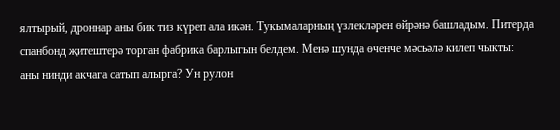ялтырый, дроннар аны бик тиз күреп ала икән. Тукымаларның үзлекләрен өйрәнә башладым. Питерда спанбонд җитештерә торган фабрика барлыгын белдем. Менә шунда өченче мәсьәлә килеп чыкты: аны нинди акчага сатып алырга? Ун рулон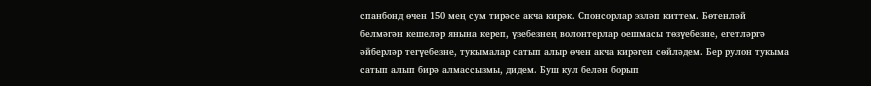спанбонд өчен 150 мең сум тирәсе акча кирәк. Спонсорлар эзләп киттем. Бөтенләй белмәгән кешеләр янына кереп, үзебезнең волонтерлар оешмасы төзүебезне, егетләргә әйберләр тегүебезне, тукымалар сатып алыр өчен акча кирәген сөйләдем. Бер рулон тукыма сатып алып бирә алмассызмы, дидем. Буш кул белән борып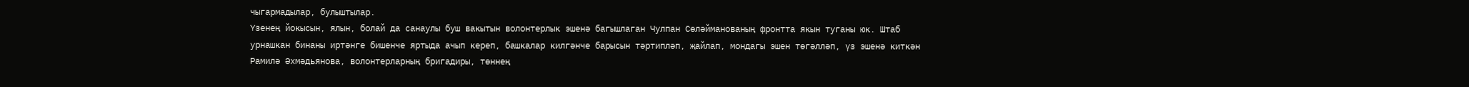чыгармадылар, булыштылар.
Үзенең йокысын, ялын, болай да санаулы буш вакытын волонтерлык эшенә багышлаган Чулпан Сөләйманованың фронтта якын туганы юк. Штаб урнашкан бинаны иртәнге бишенче яртыда ачып кереп, башкалар килгәнче барысын тәртипләп, җайлап, мондагы эшен төгәлләп, үз эшенә киткән Рамилә Әхмәдьянова, волонтерларның бригадиры, төннең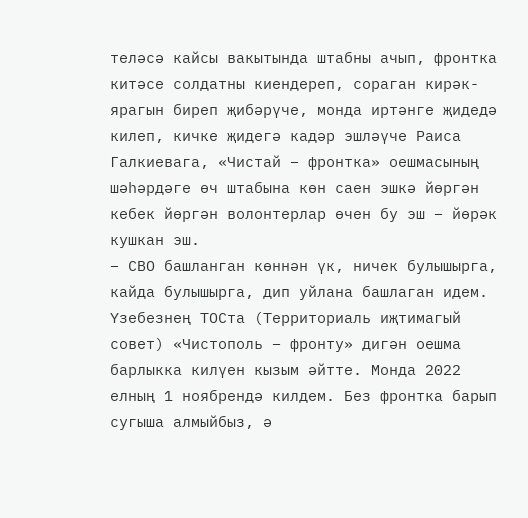теләсә кайсы вакытында штабны ачып, фронтка китәсе солдатны киендереп, сораган кирәк-ярагын биреп җибәрүче, монда иртәнге җидедә килеп, кичке җидегә кадәр эшләүче Раиса Галкиевага, «Чистай – фронтка» оешмасының шәһәрдәге өч штабына көн саен эшкә йөргән кебек йөргән волонтерлар өчен бу эш – йөрәк кушкан эш.
– СВО башланган көннән үк, ничек булышырга, кайда булышырга, дип уйлана башлаган идем. Үзебезнең ТОСта (Территориаль иҗтимагый совет) «Чистополь – фронту» дигән оешма барлыкка килүен кызым әйтте. Монда 2022 елның 1 ноябрендә килдем. Без фронтка барып сугыша алмыйбыз, ә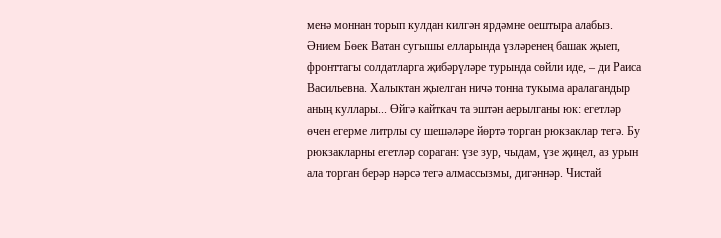менә моннан торып кулдан килгән ярдәмне оештыра алабыз. Әнием Бөек Ватан сугышы елларында үзләренең башак җыеп, фронттагы солдатларга җибәрүләре турында сөйли иде, – ди Раиса Васильевна. Халыктан җыелган ничә тонна тукыма аралагандыр аның куллары... Өйгә кайткач та эштән аерылганы юк: егетләр өчен егерме литрлы су шешәләре йөртә торган рюкзаклар тегә. Бу рюкзакларны егетләр сораган: үзе зур, чыдам, үзе җиңел, аз урын ала торган берәр нәрсә тегә алмассызмы, дигәннәр. Чистай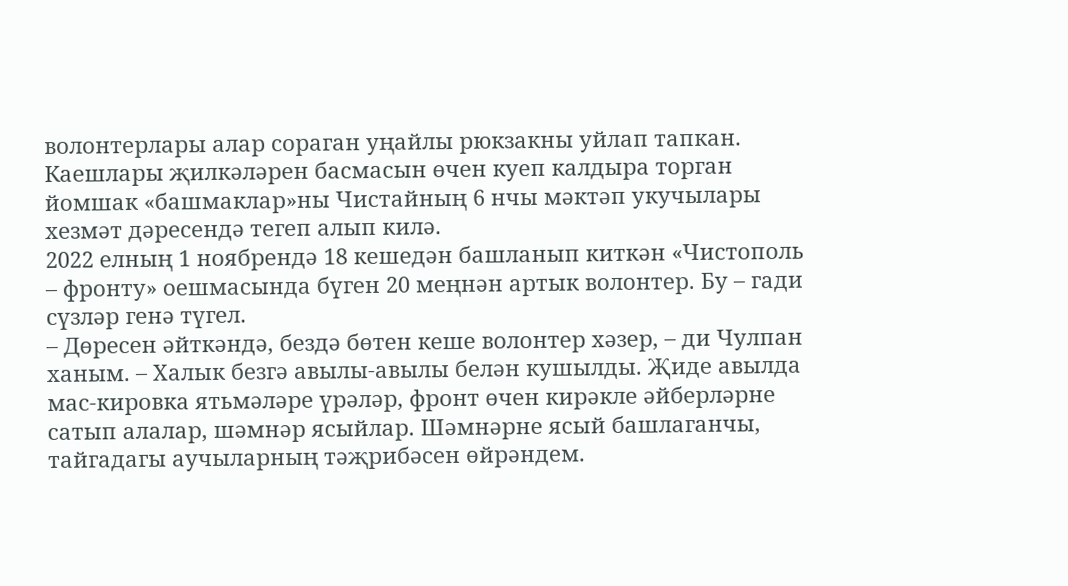волонтерлары алар сораган уңайлы рюкзакны уйлап тапкан. Каешлары җилкәләрен басмасын өчен куеп калдыра торган йомшак «башмаклар»ны Чистайның 6 нчы мәктәп укучылары хезмәт дәресендә тегеп алып килә.
2022 елның 1 ноябрендә 18 кешедән башланып киткән «Чистополь – фронту» оешмасында бүген 20 меңнән артык волонтер. Бу – гади сүзләр генә түгел.
– Дөресен әйткәндә, бездә бөтен кеше волонтер хәзер, – ди Чулпан ханым. – Халык безгә авылы-авылы белән кушылды. Җиде авылда мас-кировка ятьмәләре үрәләр, фронт өчен кирәкле әйберләрне сатып алалар, шәмнәр ясыйлар. Шәмнәрне ясый башлаганчы, тайгадагы аучыларның тәҗрибәсен өйрәндем.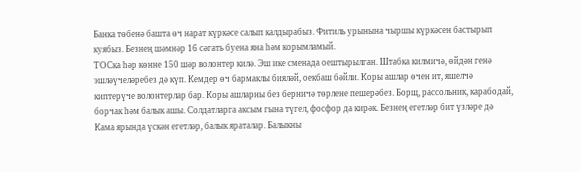Банка төбенә башта өч нарат күркәсе салып калдырабыз. Фитиль урынына чыршы күркәсен бастырып куябыз. Безнең шәмнәр 16 сәгать буена яна һәм корымламый.
ТОСка һәр көнне 150 шәр волонтер килә. Эш ике сменада оештырылган. Штабка килмичә, өйдән генә эшләүчеләребез дә күп. Кемдер өч бармаклы бияләй, оекбаш бәйли. Коры ашлар өчен ит, яшелчә киптерүче волонтерлар бар. Коры ашларны без берничә төрлене пешерәбез. Борщ, рассольник, карабодай, борчак һәм балык ашы. Солдатларга аксым гына түгел, фосфор да кирәк. Безнең егетләр бит үзләре дә Кама ярында үскән егетләр, балык яраталар. Балыкны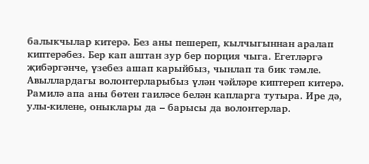балыкчылар китерә. Без аны пешереп, кылчыгыннан аралап киптерәбез. Бер кап аштан зур бер порция чыга. Егетләргә җибәргәнче, үзебез ашап карыйбыз, чынлап та бик тәмле.
Авыллардагы волонтерларыбыз үлән чәйләре киптереп китерә. Рамилә апа аны бөтен гаиләсе белән капларга тутыра. Ире дә, улы-килене, оныклары да – барысы да волонтерлар.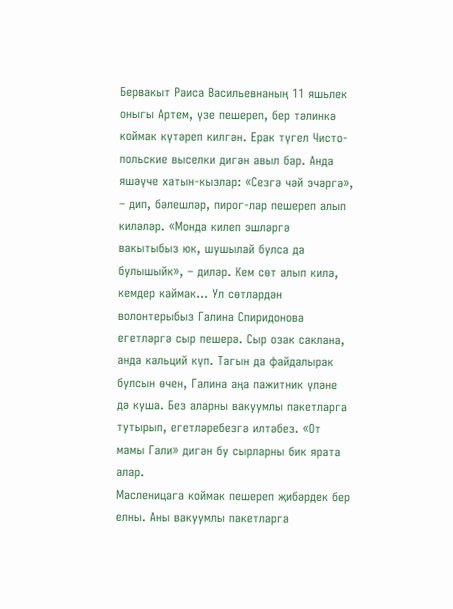Бервакыт Раиса Васильевнаның 11 яшьлек оныгы Артем, үзе пешереп, бер тәлинкә коймак күтәреп килгән. Ерак түгел Чисто-польские выселки дигән авыл бар. Анда яшәүче хатын-кызлар: «Сезгә чәй эчәргә», – дип, бәлешләр, пирог-лар пешереп алып киләләр. «Монда килеп эшләргә вакытыбыз юк, шушылай булса да булышыйк», – диләр. Кем сөт алып килә, кемдер каймак... Ул сөтләрдән волонтерыбыз Галина Спиридонова егетләргә сыр пешерә. Сыр озак саклана, анда кальций күп. Тагын да файдалырак булсын өчен, Галина аңа пажитник үләне дә куша. Без аларны вакуумлы пакетларга тутырып, егетләребезгә илтәбез. «От мамы Гали» дигән бу сырларны бик ярата алар.
Масленицага коймак пешереп җибәрдек бер елны. Аны вакуумлы пакетларга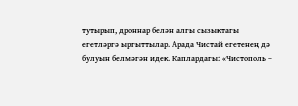тутырып, дроннар белән алгы сызыктагы егетләргә ыргыттылар. Арада Чистай егетенең дә булуын белмәгән идек. Каплардагы: «Чистополь –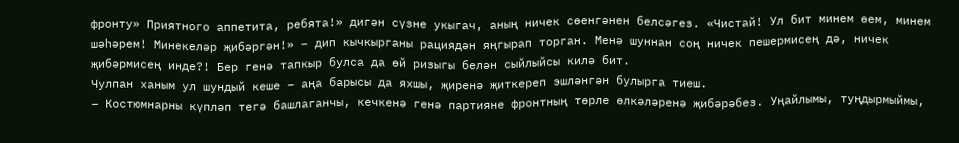фронту» Приятного аппетита, ребята!» дигән сүзне укыгач, аның ничек сөенгәнен белсәгез. «Чистай! Ул бит минем өем, минем шәһәрем! Минекеләр җибәргән!» – дип кычкырганы рациядән яңгырап торган. Менә шуннан соң ничек пешермисең дә, ничек җибәрмисең инде?! Бер генә тапкыр булса да өй ризыгы белән сыйлыйсы килә бит.
Чулпан ханым ул шундый кеше – аңа барысы да яхшы, җиренә җиткереп эшләнгән булырга тиеш.
– Костюмнарны күпләп тегә башлаганчы, кечкенә генә партияне фронтның төрле өлкәләренә җибәрәбез. Уңайлымы, туңдырмыймы,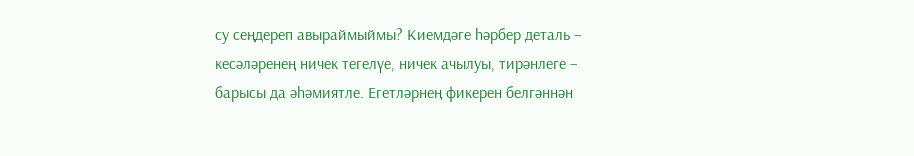су сеңдереп авыраймыймы? Киемдәге һәрбер деталь – кесәләренең ничек тегелүе, ничек ачылуы, тирәнлеге – барысы да әһәмиятле. Егетләрнең фикерен белгәннән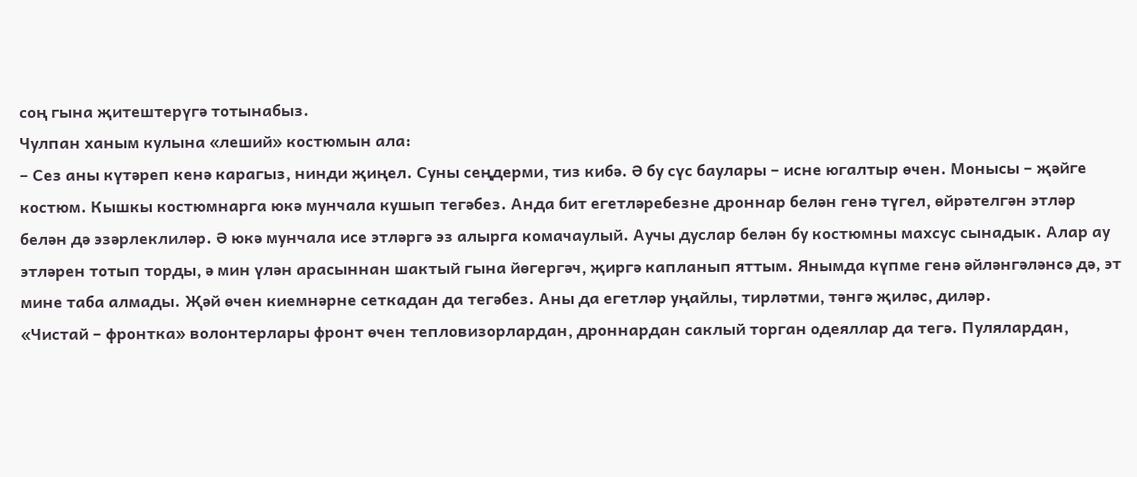соң гына җитештерүгә тотынабыз.
Чулпан ханым кулына «леший» костюмын ала:
– Сез аны күтәреп кенә карагыз, нинди җиңел. Суны сеңдерми, тиз кибә. Ә бу сүс баулары – исне югалтыр өчен. Монысы – җәйге костюм. Кышкы костюмнарга юкә мунчала кушып тегәбез. Анда бит егетләребезне дроннар белән генә түгел, өйрәтелгән этләр белән дә эзәрлеклиләр. Ә юкә мунчала исе этләргә эз алырга комачаулый. Аучы дуслар белән бу костюмны махсус сынадык. Алар ау этләрен тотып торды, ә мин үлән арасыннан шактый гына йөгергәч, җиргә капланып яттым. Янымда күпме генә әйләнгәләнсә дә, эт мине таба алмады. Җәй өчен киемнәрне сеткадан да тегәбез. Аны да егетләр уңайлы, тирләтми, тәнгә җиләс, диләр.
«Чистай – фронтка» волонтерлары фронт өчен тепловизорлардан, дроннардан саклый торган одеяллар да тегә. Пулялардан,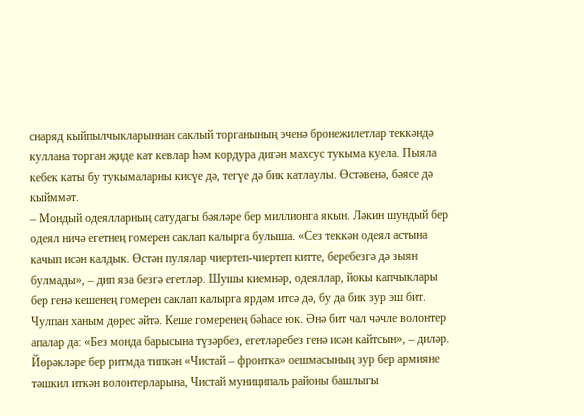снаряд кыйпылчыкларыннан саклый торганының эченә бронежилетлар теккәндә куллана торган җиде кат кевлар һәм кордура дигән махсус тукыма куела. Пыяла кебек каты бу тукымаларны кисүе дә, тегүе дә бик катлаулы. Өстәвенә, бәясе дә кыйммәт.
– Мондый одеялларның сатудагы бәяләре бер миллионга якын. Ләкин шундый бер одеял ничә егетнең гомерен саклап калырга булыша. «Сез теккән одеял астына качып исән калдык. Өстән пулялар чиертеп-чиертеп китте, беребезгә дә зыян булмады», – дип яза безгә егетләр. Шушы киемнәр, одеяллар, йокы капчыклары бер генә кешенең гомерен саклап калырга ярдәм итсә дә, бу да бик зур эш бит.
Чулпан ханым дөрес әйтә. Кеше гомеренең бәһасе юк. Әнә бит чал чәчле волонтер апалар да: «Без монда барысына түзәрбез, егетләребез генә исән кайтсын», – диләр. Йөрәкләре бер ритмда типкән «Чистай – фронтка» оешмасының зур бер армияне тәшкил иткән волонтерларына, Чистай муниципаль районы башлыгы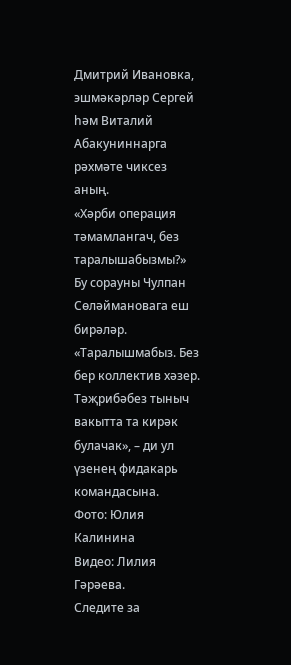Дмитрий Ивановка, эшмәкәрләр Сергей һәм Виталий Абакуниннарга рәхмәте чиксез аның.
«Хәрби операция тәмамлангач, без таралышабызмы?» Бу сорауны Чулпан Сөләймановага еш бирәләр. «Таралышмабыз. Без бер коллектив хәзер. Тәҗрибәбез тыныч вакытта та кирәк булачак», – ди ул үзенең фидакарь командасына.
Фото: Юлия Калинина
Видео: Лилия Гәрәева.
Следите за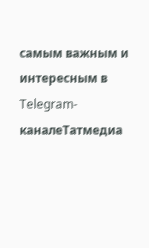самым важным и интересным в Telegram-каналеТатмедиа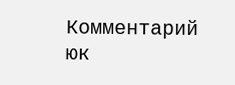Комментарий юк